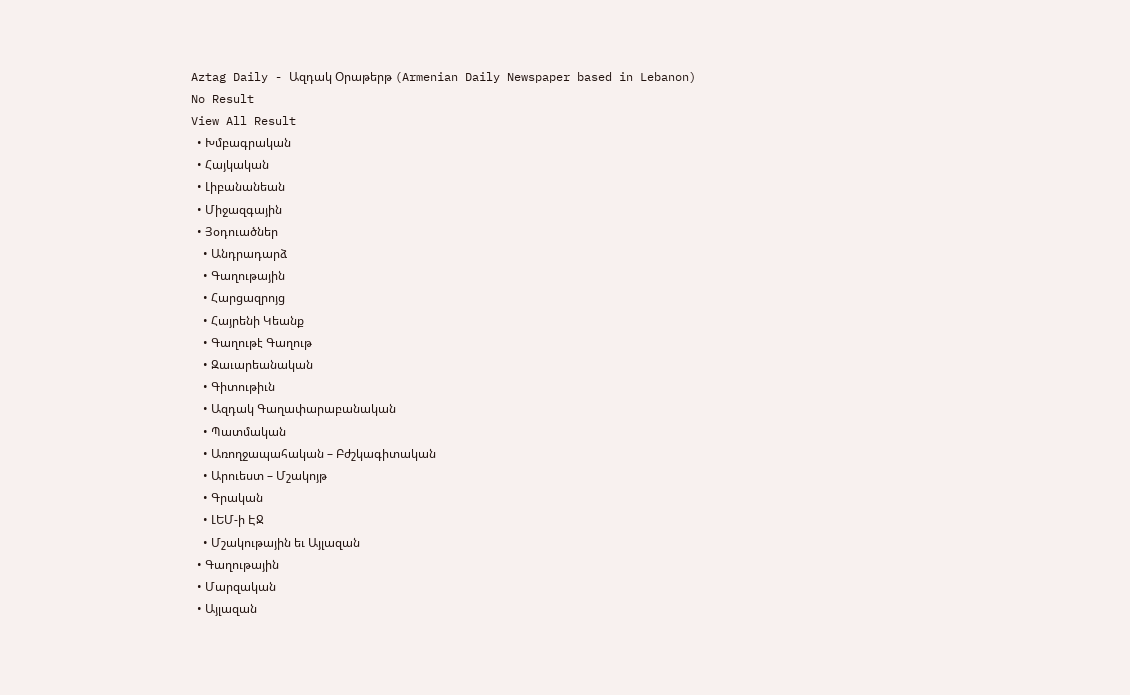Aztag Daily - Ազդակ Օրաթերթ (Armenian Daily Newspaper based in Lebanon)
No Result
View All Result
  • Խմբագրական
  • Հայկական
  • Լիբանանեան
  • Միջազգային
  • Յօդուածներ
    • Անդրադարձ
    • Գաղութային
    • Հարցազրոյց
    • Հայրենի Կեանք
    • Գաղութէ Գաղութ
    • Զաւարեանական
    • Գիտութիւն
    • Ազդակ Գաղափարաբանական
    • Պատմական
    • Առողջապահական – Բժշկագիտական
    • Արուեստ – Մշակոյթ
    • Գրական
    • ԼԵՄ-ի ԷՋ
    • Մշակութային եւ Այլազան
  • Գաղութային
  • Մարզական
  • Այլազան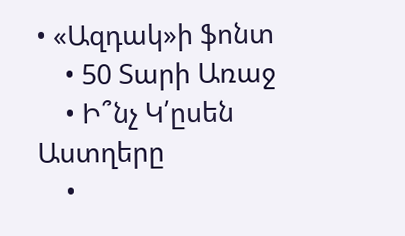• «Ազդակ»ի ֆոնտ
    • 50 Տարի Առաջ
    • Ի՞նչ Կ՛ըսեն Աստղերը
    •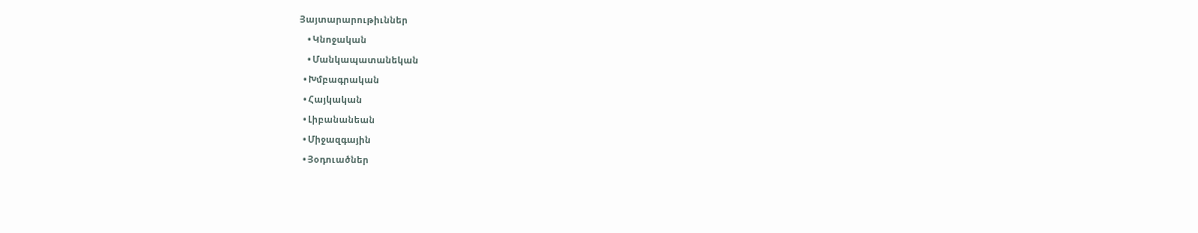Յայտարարութիւններ
    • Կնոջական
    • Մանկապատանեկան
  • Խմբագրական
  • Հայկական
  • Լիբանանեան
  • Միջազգային
  • Յօդուածներ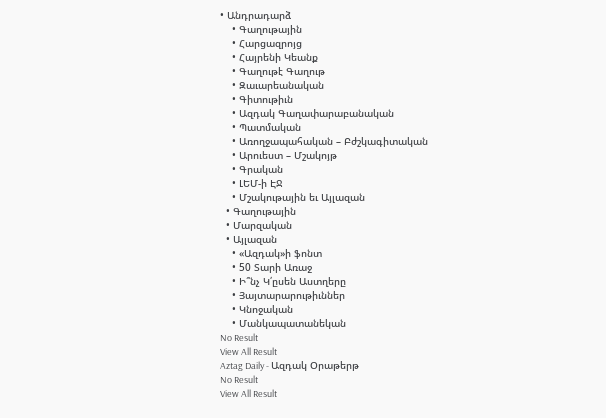• Անդրադարձ
    • Գաղութային
    • Հարցազրոյց
    • Հայրենի Կեանք
    • Գաղութէ Գաղութ
    • Զաւարեանական
    • Գիտութիւն
    • Ազդակ Գաղափարաբանական
    • Պատմական
    • Առողջապահական – Բժշկագիտական
    • Արուեստ – Մշակոյթ
    • Գրական
    • ԼԵՄ-ի ԷՋ
    • Մշակութային եւ Այլազան
  • Գաղութային
  • Մարզական
  • Այլազան
    • «Ազդակ»ի ֆոնտ
    • 50 Տարի Առաջ
    • Ի՞նչ Կ՛ըսեն Աստղերը
    • Յայտարարութիւններ
    • Կնոջական
    • Մանկապատանեկան
No Result
View All Result
Aztag Daily - Ազդակ Օրաթերթ
No Result
View All Result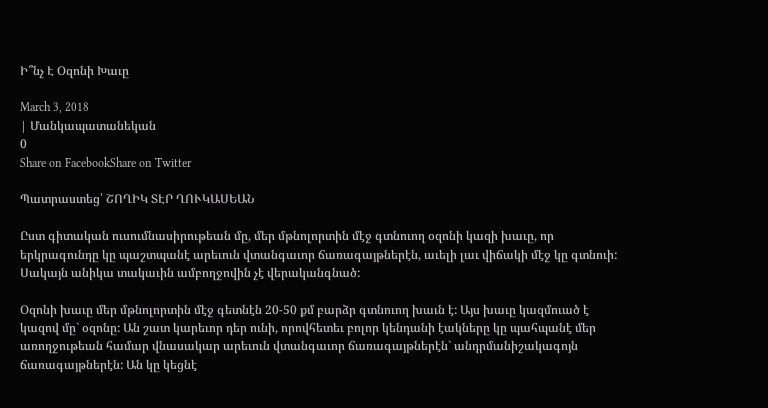Ի՞նչ Է Օզոնի Խաւը

March 3, 2018
| Մանկապատանեկան
0
Share on FacebookShare on Twitter

Պատրաստեց՝ ՇՈՂԻԿ ՏԷՐ ՂՈՒԿԱՍԵԱՆ

Ըստ գիտական ուսումնասիրութեան մը, մեր մթնոլորտին մէջ գտնուող օզոնի կազի խաւը, որ երկրագունդը կը պաշտպանէ արեւուն վտանգաւոր ճառագայթներէն, աւելի լաւ վիճակի մէջ կը գտնուի: Սակայն անիկա տակաւին ամբողջովին չէ վերականգնած:

Օզոնի խաւը մեր մթնոլորտին մէջ գետնէն 20-50 քմ բարձր գտնուող խաւն է: Այս խաւը կազմուած է կազով մը` օզոնը: Ան շատ կարեւոր դեր ունի, որովհետեւ բոլոր կենդանի էակները կը պահպանէ մեր առողջութեան համար վնասակար արեւուն վտանգաւոր ճառագայթներէն` անդրմանիշակագոյն ճառագայթներէն: Ան կը կեցնէ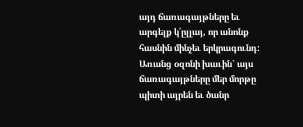այդ ճառագայթները եւ արգելք կ՛ըլլայ, որ անոնք հասնին մինչեւ երկրագունդ: Առանց օզոնի խաւին` այս ճառագայթները մեր մորթը պիտի այրեն եւ ծանր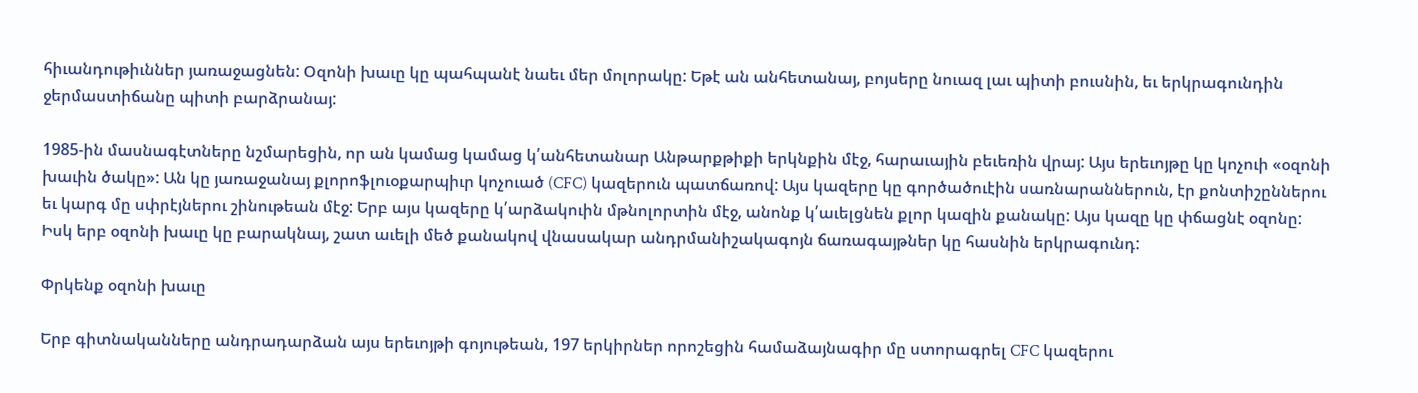հիւանդութիւններ յառաջացնեն: Օզոնի խաւը կը պահպանէ նաեւ մեր մոլորակը: Եթէ ան անհետանայ, բոյսերը նուազ լաւ պիտի բուսնին, եւ երկրագունդին ջերմաստիճանը պիտի բարձրանայ:

1985-ին մասնագէտները նշմարեցին, որ ան կամաց կամաց կ՛անհետանար Անթարքթիքի երկնքին մէջ, հարաւային բեւեռին վրայ: Այս երեւոյթը կը կոչուի «օզոնի խաւին ծակը»: Ան կը յառաջանայ քլորոֆլուօքարպիւր կոչուած (CFC) կազերուն պատճառով: Այս կազերը կը գործածուէին սառնարաններուն, էր քոնտիշըններու եւ կարգ մը սփրէյներու շինութեան մէջ: Երբ այս կազերը կ՛արձակուին մթնոլորտին մէջ, անոնք կ՛աւելցնեն քլոր կազին քանակը: Այս կազը կը փճացնէ օզոնը: Իսկ երբ օզոնի խաւը կը բարակնայ, շատ աւելի մեծ քանակով վնասակար անդրմանիշակագոյն ճառագայթներ կը հասնին երկրագունդ:

Փրկենք օզոնի խաւը

Երբ գիտնականները անդրադարձան այս երեւոյթի գոյութեան, 197 երկիրներ որոշեցին համաձայնագիր մը ստորագրել CFC կազերու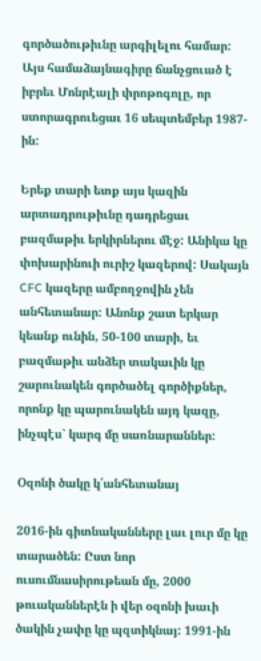գործածութիւնը արգիլելու համար: Այս համաձայնագիրը ճանչցուած է իբրեւ Մոնրէալի փրոթոգոլը, որ ստորագրուեցաւ 16 սեպտեմբեր 1987-ին:

Երեք տարի ետք այս կազին արտադրութիւնը դադրեցաւ բազմաթիւ երկիրներու մէջ: Անիկա կը փոխարինուի ուրիշ կազերով: Սակայն CFC կազերը ամբողջովին չեն անհետանար: Անոնք շատ երկար կեանք ունին, 50-100 տարի, եւ բազմաթիւ անձեր տակաւին կը շարունակեն գործածել գործիքներ, որոնք կը պարունակեն այդ կազը, ինչպէս` կարգ մը սառնարաններ:

Օզոնի ծակը կ՛անհետանայ

2016-ին գիտնականները լաւ լուր մը կը տարածեն: Ըստ նոր ուսումնասիրութեան մը, 2000 թուականներէն ի վեր օզոնի խաւի ծակին չափը կը պզտիկնայ: 1991-ին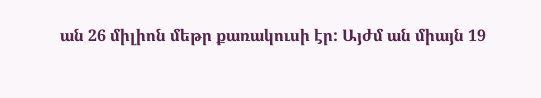ան 26 միլիոն մեթր քառակուսի էր: Այժմ ան միայն 19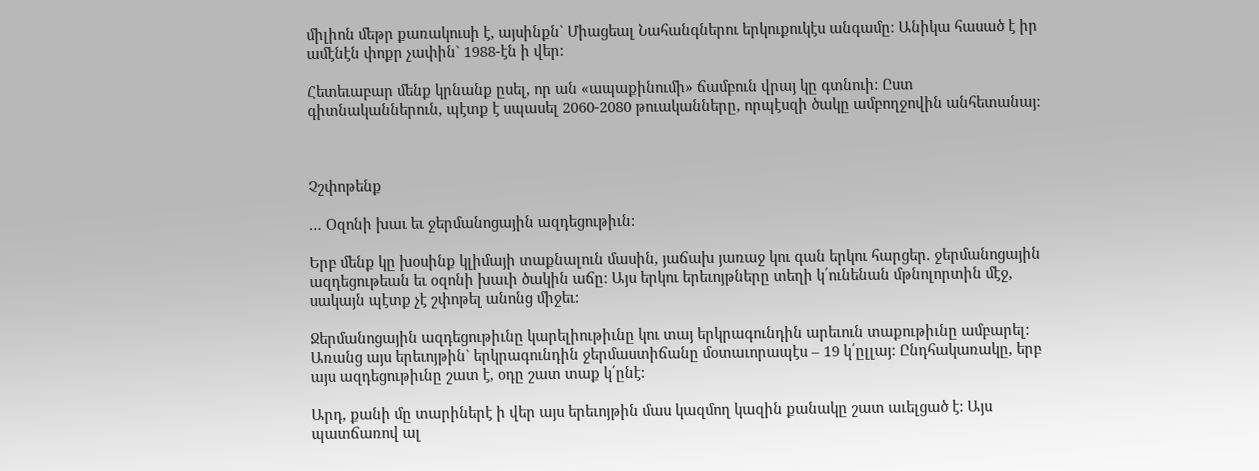միլիոն մեթր քառակուսի է, այսինքն` Միացեալ Նահանգներու երկուքուկէս անգամը: Անիկա հասած է իր ամէնէն փոքր չափին` 1988-էն ի վեր:

Հետեւաբար մենք կրնանք ըսել, որ ան «ապաքինումի» ճամբուն վրայ կը գտնուի: Ըստ գիտնականներուն, պէտք է սպասել 2060-2080 թուականները, որպէսզի ծակը ամբողջովին անհետանայ:



Չշփոթենք

… Օզոնի խաւ եւ ջերմանոցային ազդեցութիւն:

Երբ մենք կը խօսինք կլիմայի տաքնալուն մասին, յաճախ յառաջ կու գան երկու հարցեր. ջերմանոցային ազդեցութեան եւ օզոնի խաւի ծակին աճը: Այս երկու երեւոյթները տեղի կ՛ունենան մթնոլորտին մէջ, սակայն պէտք չէ շփոթել անոնց միջեւ:

Ջերմանոցային ազդեցութիւնը կարելիութիւնը կու տայ երկրագունդին արեւուն տաքութիւնը ամբարել: Առանց այս երեւոյթին` երկրագունդին ջերմաստիճանը մօտաւորապէս – 19 կ՛ըլլայ: Ընդհակառակը, երբ այս ազդեցութիւնը շատ է, օդը շատ տաք կ՛ընէ:

Արդ, քանի մը տարիներէ ի վեր այս երեւոյթին մաս կազմող կազին քանակը շատ աւելցած է: Այս պատճառով ալ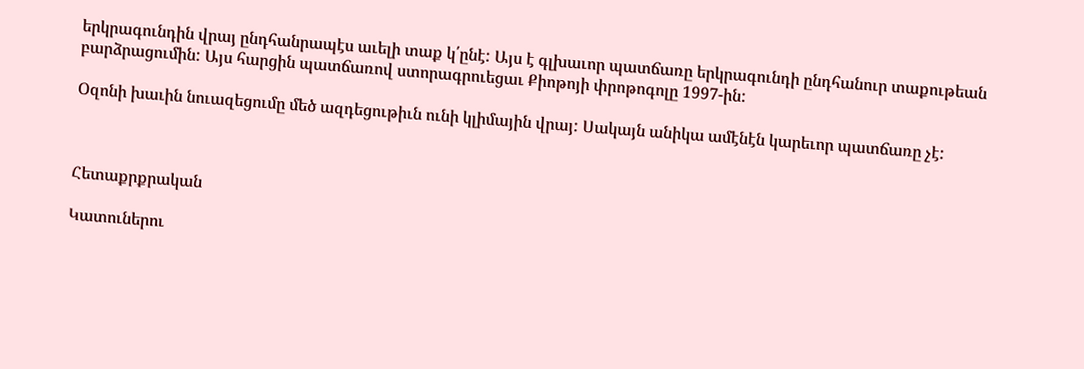երկրագունդին վրայ ընդհանրապէս աւելի տաք կ՛ընէ: Այս է գլխաւոր պատճառը երկրագունդի ընդհանուր տաքութեան բարձրացումին: Այս հարցին պատճառով ստորագրուեցաւ Քիոթոյի փրոթոգոլը 1997-ին:

Օզոնի խաւին նուազեցումը մեծ ազդեցութիւն ունի կլիմային վրայ: Սակայն անիկա ամէնէն կարեւոր պատճառը չէ:



Հետաքրքրական

Կատուներու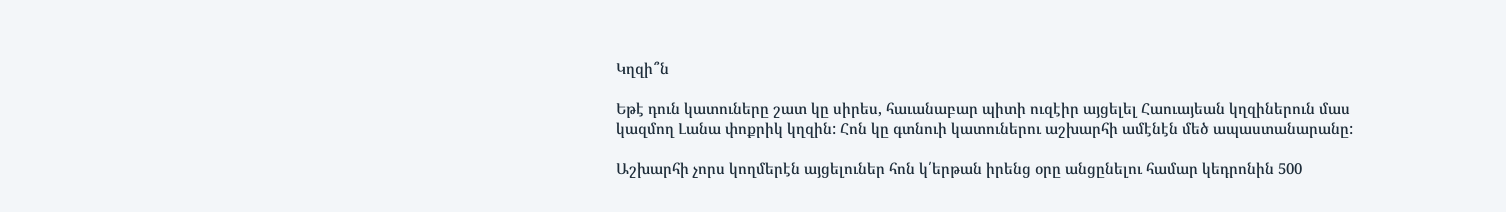Կղզի՞ն

Եթէ դուն կատուները շատ կը սիրես, հաւանաբար պիտի ուզէիր այցելել Հաուայեան կղզիներուն մաս կազմող Լանա փոքրիկ կղզին: Հոն կը գտնուի կատուներու աշխարհի ամէնէն մեծ ապաստանարանը:

Աշխարհի չորս կողմերէն այցելուներ հոն կ՛երթան իրենց օրը անցընելու համար կեդրոնին 500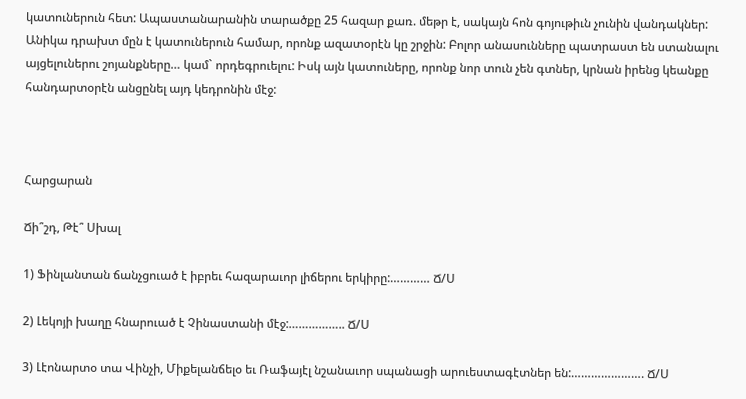կատուներուն հետ: Ապաստանարանին տարածքը 25 հազար քառ. մեթր է, սակայն հոն գոյութիւն չունին վանդակներ: Անիկա դրախտ մըն է կատուներուն համար, որոնք ազատօրէն կը շրջին: Բոլոր անասունները պատրաստ են ստանալու այցելուներու շոյանքները… կամ` որդեգրուելու: Իսկ այն կատուները, որոնք նոր տուն չեն գտներ, կրնան իրենց կեանքը հանդարտօրէն անցընել այդ կեդրոնին մէջ:



Հարցարան

Ճի՞շդ, Թէ՞ Սխալ

1) Ֆինլանտան ճանչցուած է իբրեւ հազարաւոր լիճերու երկիրը:………… Ճ/Ս

2) Լեկոյի խաղը հնարուած է Չինաստանի մէջ:…………….. Ճ/Ս

3) Լէոնարտօ տա Վինչի, Միքելանճելօ եւ Ռաֆայէլ նշանաւոր սպանացի արուեստագէտներ են:…………………. Ճ/Ս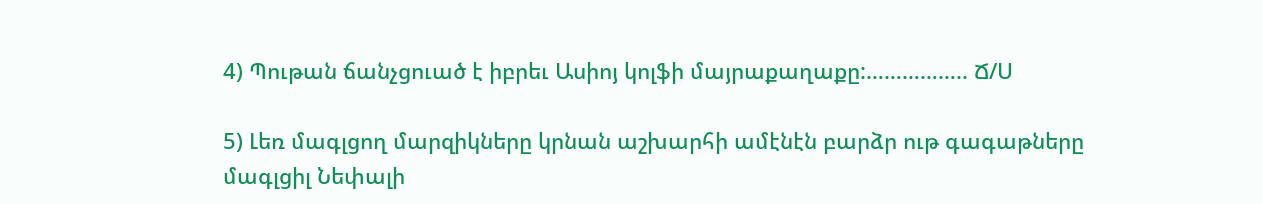4) Պութան ճանչցուած է իբրեւ Ասիոյ կոլֆի մայրաքաղաքը:…………….. Ճ/Ս

5) Լեռ մագլցող մարզիկները կրնան աշխարհի ամէնէն բարձր ութ գագաթները մագլցիլ Նեփալի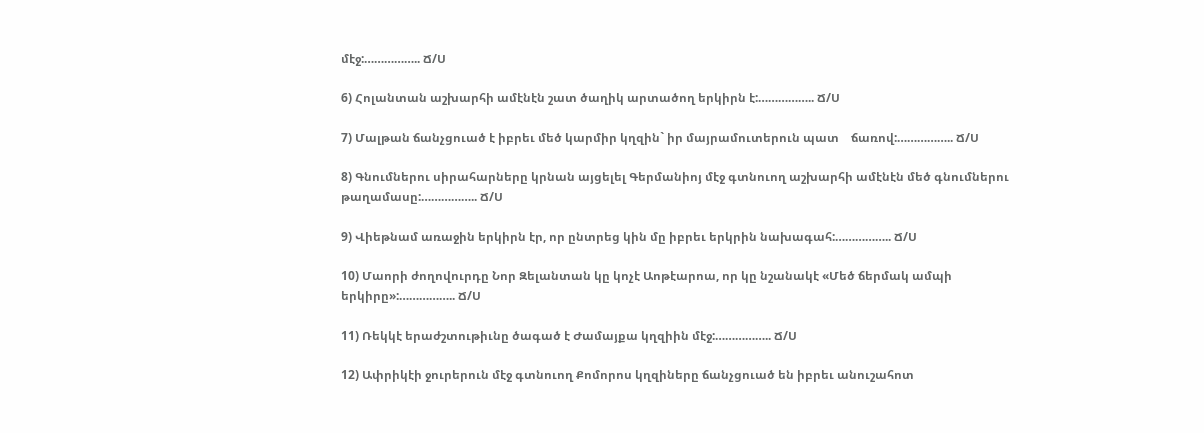մէջ:…………….. Ճ/Ս

6) Հոլանտան աշխարհի ամէնէն շատ ծաղիկ արտածող երկիրն է:…………….. Ճ/Ս

7) Մալթան ճանչցուած է իբրեւ մեծ կարմիր կղզին` իր մայրամուտերուն պատ    ճառով:…………….. Ճ/Ս

8) Գնումներու սիրահարները կրնան այցելել Գերմանիոյ մէջ գտնուող աշխարհի ամէնէն մեծ գնումներու թաղամասը:…………….. Ճ/Ս

9) Վիեթնամ առաջին երկիրն էր, որ ընտրեց կին մը իբրեւ երկրին նախագահ:…………….. Ճ/Ս

10) Մաորի ժողովուրդը Նոր Զելանտան կը կոչէ Աոթէարոա, որ կը նշանակէ «Մեծ ճերմակ ամպի երկիրը»:…………….. Ճ/Ս

11) Ռեկկէ երաժշտութիւնը ծագած է Ժամայքա կղզիին մէջ:…………….. Ճ/Ս

12) Ափրիկէի ջուրերուն մէջ գտնուող Քոմորոս կղզիները ճանչցուած են իբրեւ անուշահոտ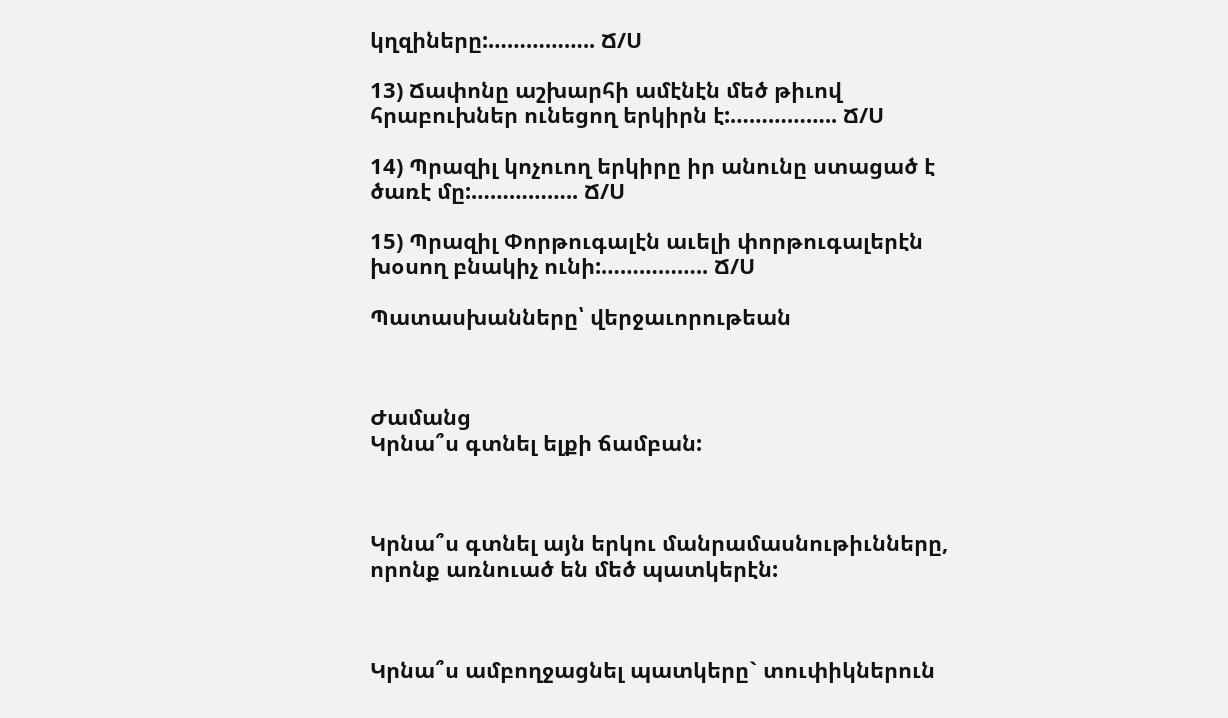կղզիները:…………….. Ճ/Ս

13) Ճափոնը աշխարհի ամէնէն մեծ թիւով հրաբուխներ ունեցող երկիրն է:…………….. Ճ/Ս

14) Պրազիլ կոչուող երկիրը իր անունը ստացած է ծառէ մը:…………….. Ճ/Ս

15) Պրազիլ Փորթուգալէն աւելի փորթուգալերէն խօսող բնակիչ ունի:…………….. Ճ/Ս

Պատասխանները՝ վերջաւորութեան



Ժամանց
Կրնա՞ս գտնել ելքի ճամբան:



Կրնա՞ս գտնել այն երկու մանրամասնութիւնները, որոնք առնուած են մեծ պատկերէն:



Կրնա՞ս ամբողջացնել պատկերը` տուփիկներուն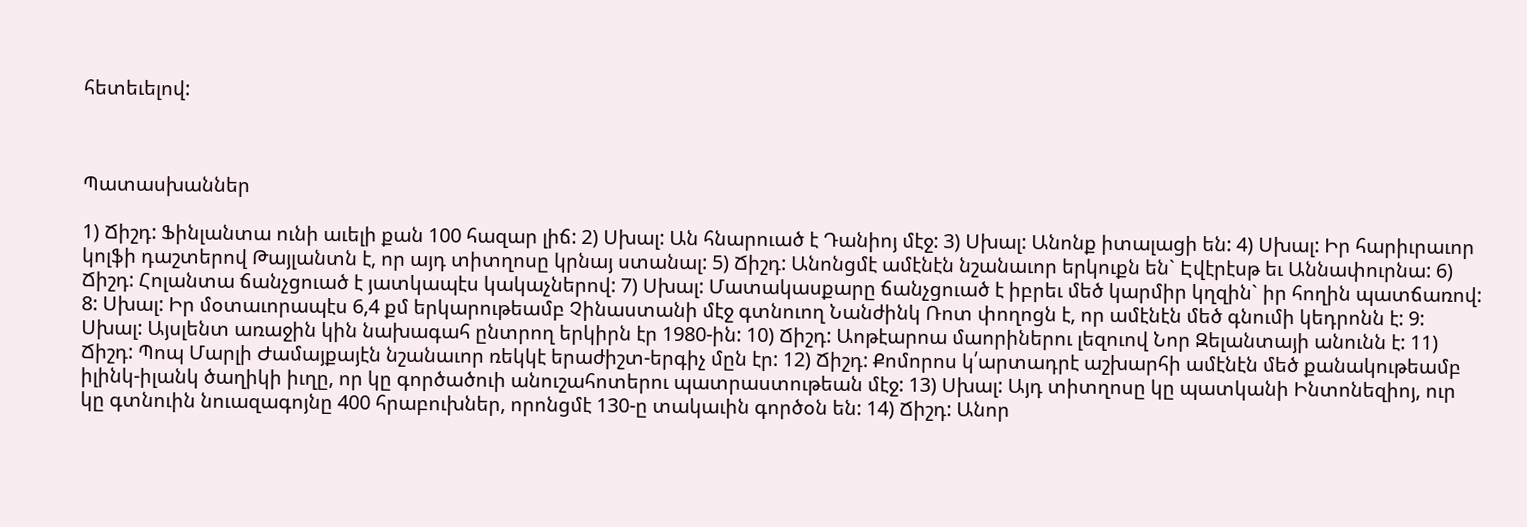հետեւելով:



Պատասխաններ

1) Ճիշդ: Ֆինլանտա ունի աւելի քան 100 հազար լիճ: 2) Սխալ: Ան հնարուած է Դանիոյ մէջ: 3) Սխալ: Անոնք իտալացի են: 4) Սխալ: Իր հարիւրաւոր կոլֆի դաշտերով Թայլանտն է, որ այդ տիտղոսը կրնայ ստանալ: 5) Ճիշդ: Անոնցմէ ամէնէն նշանաւոր երկուքն են` Էվէրէսթ եւ Աննափուրնա: 6) Ճիշդ: Հոլանտա ճանչցուած է յատկապէս կակաչներով: 7) Սխալ: Մատակասքարը ճանչցուած է իբրեւ մեծ կարմիր կղզին` իր հողին պատճառով: 8: Սխալ: Իր մօտաւորապէս 6,4 քմ երկարութեամբ Չինաստանի մէջ գտնուող Նանժինկ Ռոտ փողոցն է, որ ամէնէն մեծ գնումի կեդրոնն է: 9: Սխալ: Այսլենտ առաջին կին նախագահ ընտրող երկիրն էր 1980-ին: 10) Ճիշդ: Աոթէարոա մաորիներու լեզուով Նոր Զելանտայի անունն է: 11) Ճիշդ: Պոպ Մարլի Ժամայքայէն նշանաւոր ռեկկէ երաժիշտ-երգիչ մըն էր: 12) Ճիշդ: Քոմորոս կ՛արտադրէ աշխարհի ամէնէն մեծ քանակութեամբ իլինկ-իլանկ ծաղիկի իւղը, որ կը գործածուի անուշահոտերու պատրաստութեան մէջ: 13) Սխալ: Այդ տիտղոսը կը պատկանի Ինտոնեզիոյ, ուր կը գտնուին նուազագոյնը 400 հրաբուխներ, որոնցմէ 130-ը տակաւին գործօն են: 14) Ճիշդ: Անոր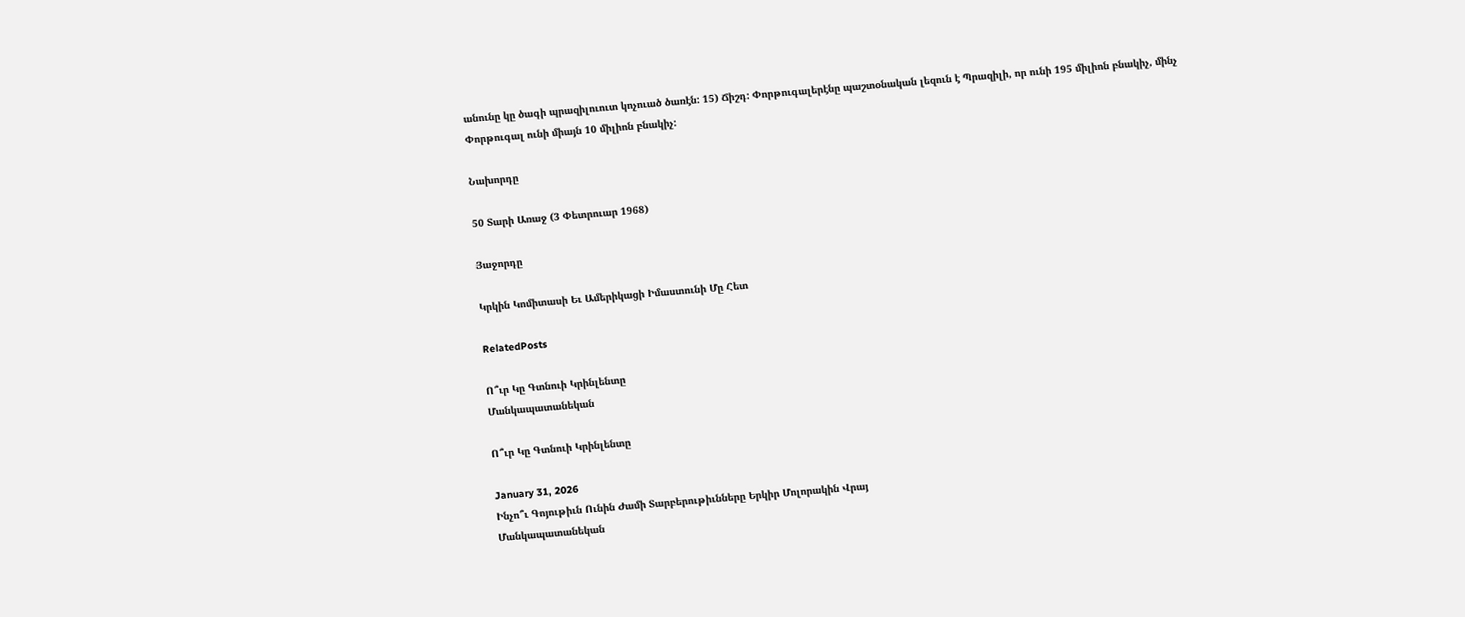անունը կը ծագի պրազիլուուտ կոչուած ծառէն: 15) Ճիշդ: Փորթուգալերէնը պաշտօնական լեզուն է Պրազիլի, որ ունի 195 միլիոն բնակիչ, մինչ Փորթուգալ ունի միայն 10 միլիոն բնակիչ:

Նախորդը

50 Տարի Առաջ (3 Փետրուար 1968)

Յաջորդը

Կրկին Կոմիտասի Եւ Ամերիկացի Իմաստունի Մը Հետ

RelatedPosts

Ո՞ւր Կը Գտնուի Կրինլենտը
Մանկապատանեկան

Ո՞ւր Կը Գտնուի Կրինլենտը

January 31, 2026
Ինչո՞ւ Գոյութիւն Ունին Ժամի Տարբերութիւնները Երկիր Մոլորակին Վրայ
Մանկապատանեկան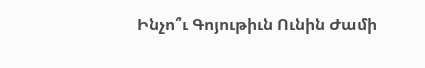Ինչո՞ւ Գոյութիւն Ունին Ժամի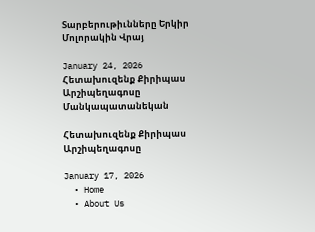Տարբերութիւնները Երկիր Մոլորակին Վրայ

January 24, 2026
Հետախուզենք Քիրիպաս Արշիպեղագոսը
Մանկապատանեկան

Հետախուզենք Քիրիպաս Արշիպեղագոսը

January 17, 2026
  • Home
  • About Us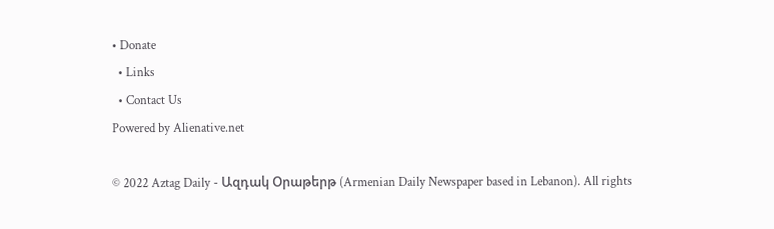• Donate
  • Links
  • Contact Us
Powered by Alienative.net

© 2022 Aztag Daily - Ազդակ Օրաթերթ (Armenian Daily Newspaper based in Lebanon). All rights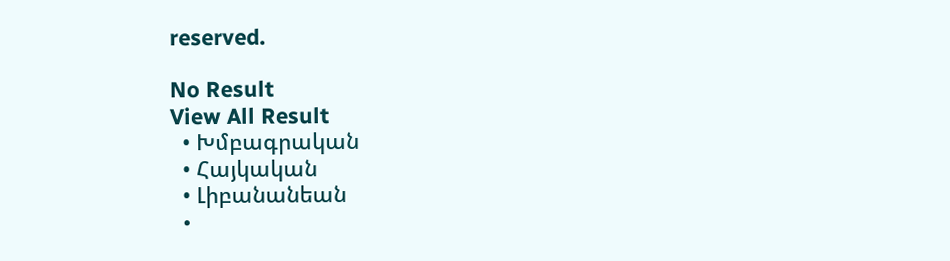reserved.

No Result
View All Result
  • Խմբագրական
  • Հայկական
  • Լիբանանեան
  •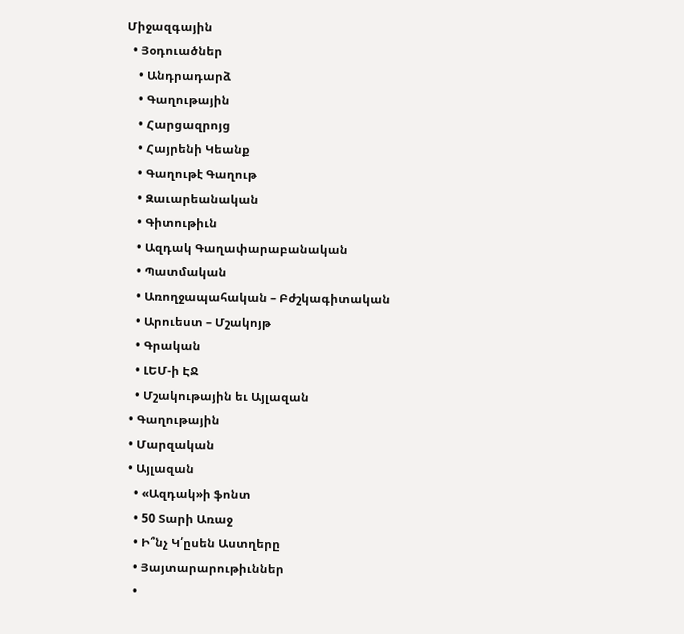Միջազգային
  • Յօդուածներ
    • Անդրադարձ
    • Գաղութային
    • Հարցազրոյց
    • Հայրենի Կեանք
    • Գաղութէ Գաղութ
    • Զաւարեանական
    • Գիտութիւն
    • Ազդակ Գաղափարաբանական
    • Պատմական
    • Առողջապահական – Բժշկագիտական
    • Արուեստ – Մշակոյթ
    • Գրական
    • ԼԵՄ-ի ԷՋ
    • Մշակութային եւ Այլազան
  • Գաղութային
  • Մարզական
  • Այլազան
    • «Ազդակ»ի ֆոնտ
    • 50 Տարի Առաջ
    • Ի՞նչ Կ՛ըսեն Աստղերը
    • Յայտարարութիւններ
    •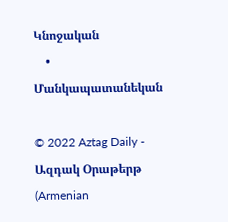Կնոջական
    • Մանկապատանեկան

© 2022 Aztag Daily - Ազդակ Օրաթերթ (Armenian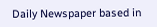Daily Newspaper based in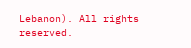Lebanon). All rights reserved.